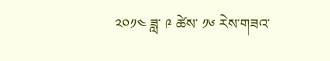༢༠༡༤ ཟླ་ ༩ ཚེས་ ༡༦ རེས་གཟའ་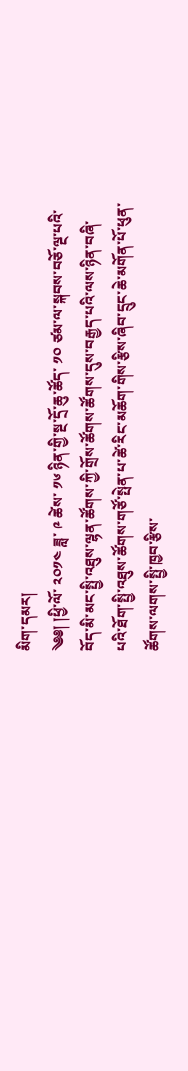མིག་དམར།
༄༅། །ཕྱི་ལོ་ ༢༠༡༤ ཟླ་ ༩ ཚེས་ ༡༦ ཉིན་གྱི་སྔ་དྲོ་ཆུ་ཚོད་ ༡༠ ཙམ་ལ་སྐབས་བཅོ་ལྔ་པའི་བོད་མི་མང་སྤྱི་འཐུས་ལྷན་ཚོགས་ཀྱི་གྲོས་ཚོགས་ཚོགས་དུས་བརྒྱད་པའི་ལས་ཉིན་བཞི་པའི་ཐོག་སྤྱི་འཐུས་ཚོགས་གཙོ་སྤེན་པ་ཚེ་རིང་མཆོག་གིས་རྩིས་ཞིབ་དྲུང་ཆེ་མགོན་པོ་ཕུན་ཚོགས་ལགས་སྤྱི་ཁྱབ་རྩིས་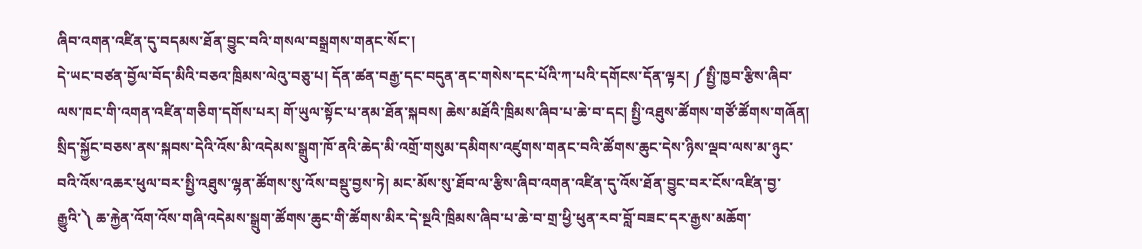ཞིབ་འགན་འཛིན་དུ་བདམས་ཐོན་བྱུང་བའི་གསལ་བསྒྲགས་གནང་སོང་།
དེ་ཡང་བཙན་བྱོལ་བོད་མིའི་བཅའ་ཁྲིམས་ལེའུ་བཅུ་པ། དོན་ཚན་བརྒྱ་དང་བདུན་ནང་གསེས་དང་པོའི་ཀ་པའི་དགོངས་དོན་ལྟར། ༼སྤྱི་ཁྱབ་རྩིས་ཞིབ་ལས་ཁང་གི་འགན་འཛིན་གཅིག་དགོས་པར། གོ་ཡུལ་སྟོང་པ་ནམ་ཐོན་སྐབས། ཆེས་མཐོའི་ཁྲིམས་ཞིབ་པ་ཆེ་བ་དང། སྤྱི་འཐུས་ཚོགས་གཙོ་ཚོགས་གཞོན། སྲིད་སྐྱོང་བཅས་ནས་སྐབས་དེའི་འོས་མི་འདེམས་སྒྲུག་ཁོ་ནའི་ཆེད་མི་འགྲོ་གསུམ་དམིགས་འཛུགས་གནང་བའི་ཚོགས་ཆུང་དེས་ཉིས་ལྡབ་ལས་མ་ཉུང་བའི་འོས་འཆར་ཕུལ་བར་སྤྱི་འཐུས་ལྷན་ཚོགས་སུ་འོས་བསྡུ་བྱས་ཏེ། མང་མོས་སུ་ཐོབ་ལ་རྩིས་ཞིབ་འགན་འཛིན་དུ་འོས་ཐོན་བྱུང་བར་ངོས་འཛིན་བྱ་རྒྱུའི་༽ ཆ་རྐྱེན་འོག་འོས་གཞི་འདེམས་སྒྲུག་ཚོགས་ཆུང་གི་ཚོགས་མིར་དེ་སྔའི་ཁྲིམས་ཞིབ་པ་ཆེ་བ་གྲ་ཕྱི་ཕུན་རབ་བློ་བཟང་དར་རྒྱས་མཆོག་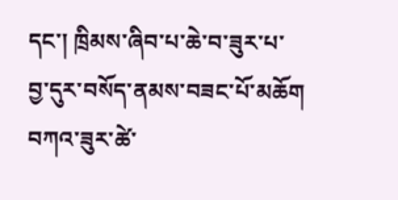དང་། ཁྲིམས་ཞིབ་པ་ཆེ་བ་ཟུར་པ་བྱ་དུར་བསོད་ནམས་བཟང་པོ་མཆོག བཀའ་ཟུར་ཚེ་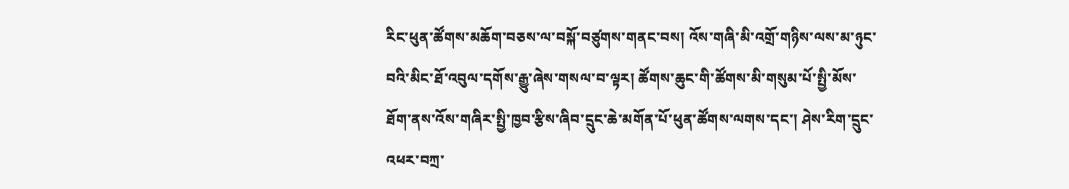རིང་ཕུན་ཚོགས་མཆོག་བཅས་ལ་བསྐོ་བཙུགས་གནང་བས། འོས་གཞི་མི་འགྲོ་གཉིས་ལས་མ་ཉུང་བའི་མིང་ཐོ་འབུལ་དགོས་རྒྱུ་ཞེས་གསལ་བ་ལྟར། ཚོགས་ཆུང་གི་ཚོགས་མི་གསུམ་པོ་སྤྱི་མོས་ཐོག་ནས་འོས་གཞིར་སྤྱི་ཁྱབ་རྩིས་ཞིབ་དྲུང་ཆེ་མགོན་པོ་ཕུན་ཚོགས་ལགས་དང་། ཤེས་རིག་དྲུང་འཕར་བཀྲ་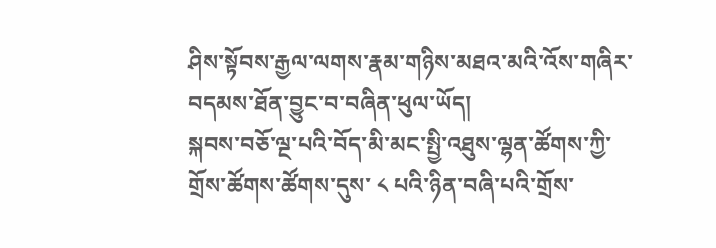ཤིས་སྟོབས་རྒྱལ་ལགས་རྣམ་གཉིས་མཐའ་མའི་འོས་གཞིར་བདམས་ཐོན་བྱུང་བ་བཞིན་ཕུལ་ཡོད།
སྐབས་བཅོ་ལྔ་པའི་བོད་མི་མང་སྤྱི་འཐུས་ལྷན་ཚོགས་ཀྱི་གྲོས་ཚོགས་ཚོགས་དུས་ ༨ པའི་ཉིན་བཞི་པའི་གྲོས་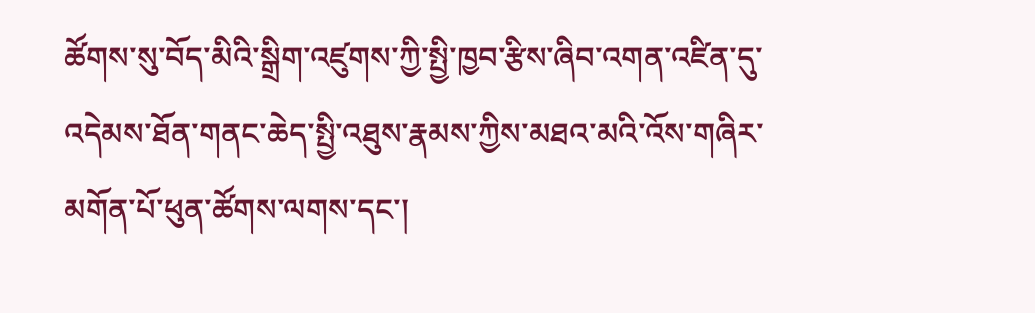ཚོགས་སུ་བོད་མིའི་སྒྲིག་འཛུགས་ཀྱི་སྤྱི་ཁྱབ་རྩིས་ཞིབ་འགན་འཛིན་དུ་འདེམས་ཐོན་གནང་ཆེད་སྤྱི་འཐུས་རྣམས་ཀྱིས་མཐའ་མའི་འོས་གཞིར་མགོན་པོ་ཕུན་ཚོགས་ལགས་དང་།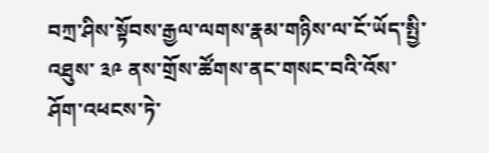བཀྲ་ཤིས་སྟོབས་རྒྱལ་ལགས་རྣམ་གཉིས་ལ་ངོ་ཡོད་སྤྱི་འཐུས་ ༣༩ ནས་གྲོས་ཚོགས་ནང་གསང་བའི་འོས་ཤོག་འཕངས་ཏེ་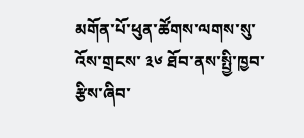མགོན་པོ་ཕུན་ཚོགས་ལགས་སུ་འོས་གྲངས་ ༣༦ ཐོབ་ནས་སྤྱི་ཁྱབ་རྩིས་ཞིབ་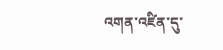འགན་འཛིན་དུ་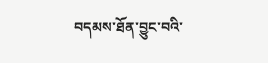བདམས་ཐོན་བྱུང་བའི་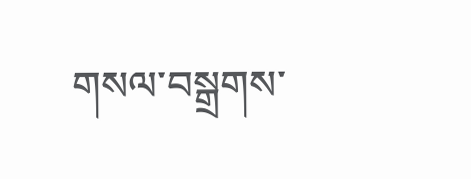གསལ་བསྒྲགས་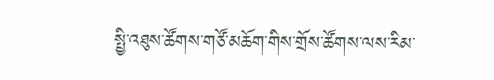སྤྱི་འཐུས་ཚོགས་གཙོ་མཆོག་གིས་གྲོས་ཚོགས་ལས་རིམ་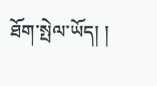ཐོག་སྤེལ་ཡོད། །